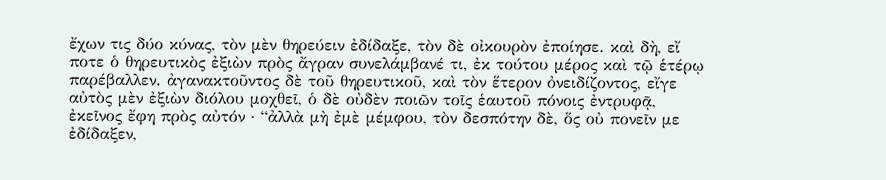ἔχων τις δύο κύνας, τὸν μὲν θηρεύειν ἐδίδαξε, τὸν δὲ οἰκουρὸν ἐποίησε. καὶ δὴ, εἴ ποτε ὁ θηρευτικὸς ἐξιὼν πρὸς ἄγραν συνελάμβανέ τι, ἐκ τούτου μέρος καὶ τῷ ἑτέρῳ παρέβαλλεν. ἀγανακτοῦντος δὲ τοῦ θηρευτικοῦ, καὶ τὸν ἕτερον ὀνειδίζοντος, εἴγε αὐτὸς μὲν ἐξιὼν διόλου μοχθεῖ, ὁ δὲ οὐδὲν ποιῶν τοῖς ἑαυτοῦ πόνοις ἐντρυφᾷ, ἐκεῖνος ἔφη πρὸς αὐτόν · “ἀλλὰ μὴ ἐμὲ μέμφου, τὸν δεσπότην δὲ, ὅς οὐ πονεῖν με ἐδίδαξεν,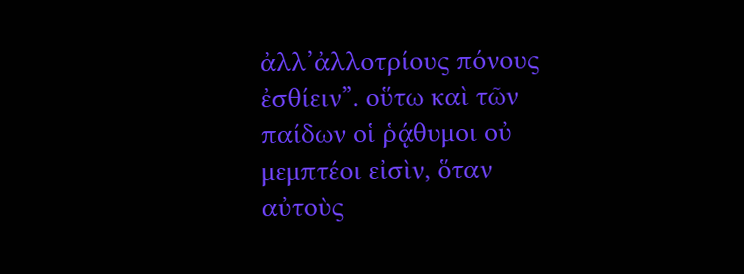ἀλλ’ἀλλοτρίους πόνους ἐσθίειν”. οὕτω καὶ τῶν παίδων οἱ ῥᾴθυμοι οὐ μεμπτέοι εἰσὶν, ὅταν αὐτοὺς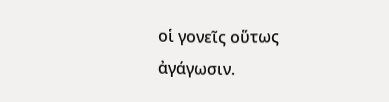οἱ γονεῖς οὕτως ἀγάγωσιν.